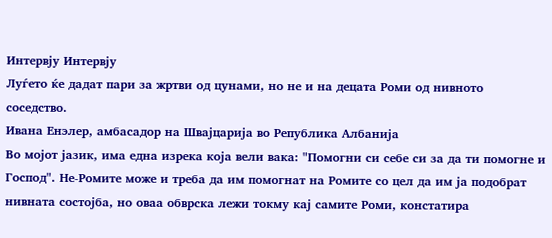Интервју Интервју
Луѓето ќе дадат пари за жртви од цунами, но не и на децата Роми од нивното соседство.
Ивана Енэлер, амбасадор на Швајцарија во Република Албанија
Во мојот јазик, има една изрека која вели вака: "Помогни си себе си за да ти помогне и Господ". Не-Ромите може и треба да им помогнат на Ромите со цел да им ја подобрат нивната состојба, но оваа обврска лежи токму кај самите Роми, констатира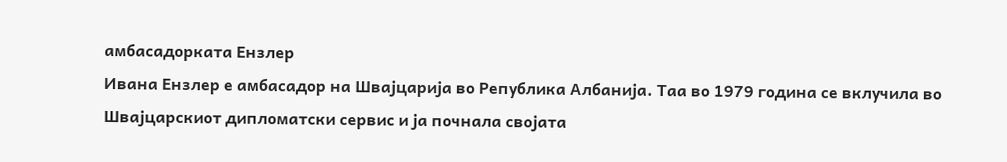амбасадорката Ензлер
Ивана Ензлер е амбасадор на Швајцарија во Република Албанија. Таа во 1979 година се вклучила во Швајцарскиот дипломатски сервис и ја почнала својата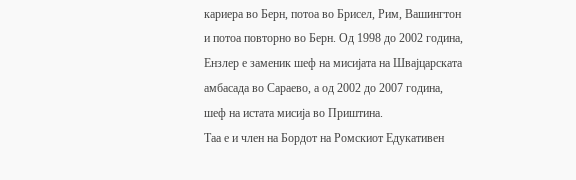кариера во Берн, потоа во Брисел, Рим, Вашингтон и потоа повторно во Берн. Од 1998 до 2002 година, Ензлер е заменик шеф на мисијата на Швајцарската амбасада во Сараево, а од 2002 до 2007 година, шеф на истата мисија во Приштина.
Таа е и член на Бордот на Ромскиот Едукативен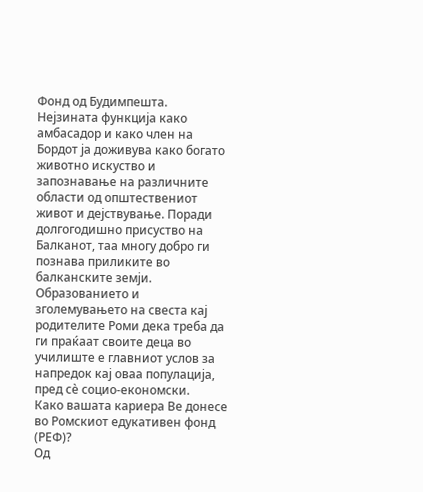Фонд од Будимпешта. Нејзината функција како амбасадор и како член на Бордот ја доживува како богато животно искуство и запознавање на различните области од општествениот живот и дејствување. Поради долгогодишно присуство на Балканот, таа многу добро ги познава приликите во балканските земји. Образованието и зголемувањето на свеста кај родителите Роми дека треба да ги праќаат своите деца во училиште е главниот услов за напредок кај оваа популација, пред сè социо-економски.
Како вашата кариера Ве донесе во Ромскиот едукативен фонд (РЕФ)?
Од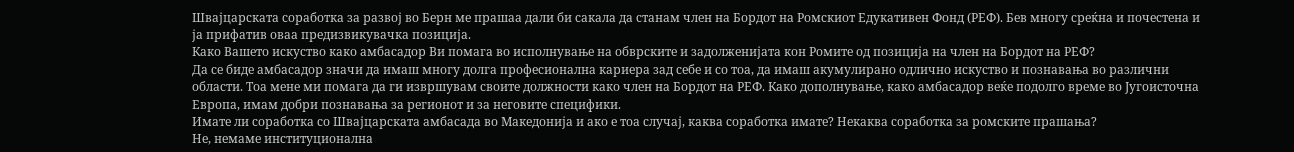Швајцарската соработка за развој во Берн ме прашаа дали би сакала да станам член на Бордот на Ромскиот Едукативен Фонд (РЕФ). Бев многу среќна и почестена и ја прифатив оваа предизвикувачка позиција.
Како Вашето искуство како амбасадор Ви помага во исполнување на обврските и задолженијата кон Ромите од позиција на член на Бордот на РЕФ?
Да се биде амбасадор значи да имаш многу долга професионална кариера зад себе и со тоа, да имаш акумулирано одлично искуство и познавања во различни области. Тоа мене ми помага да ги извршувам своите должности како член на Бордот на РЕФ. Како дополнување, како амбасадор веќе подолго време во Југоисточна Европа, имам добри познавања за регионот и за неговите специфики.
Имате ли соработка со Швајцарската амбасада во Македонија и ако е тоа случај, каква соработка имате? Некаква соработка за ромските прашања?
Не, немаме институционална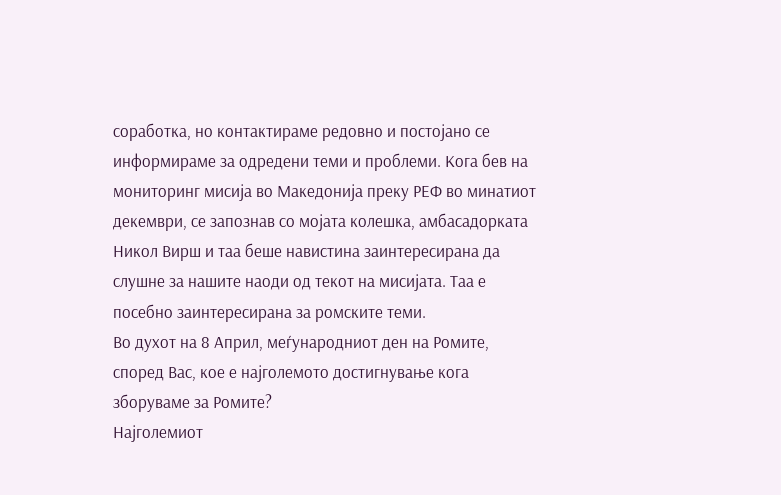соработка, но контактираме редовно и постојано се информираме за одредени теми и проблеми. Кога бев на мониторинг мисија во Македонија преку РЕФ во минатиот декември, се запознав со мојата колешка, амбасадорката Никол Вирш и таа беше навистина заинтересирана да слушне за нашите наоди од текот на мисијата. Таа е посебно заинтересирана за ромските теми.
Во духот на 8 Април, меѓународниот ден на Ромите, според Вас, кое е најголемото достигнување кога зборуваме за Ромите?
Најголемиот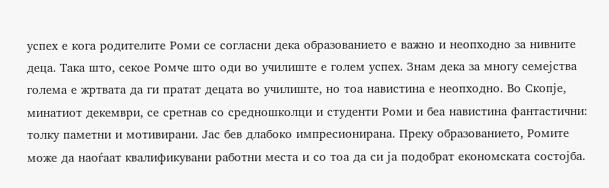успех е кога родителите Роми се согласни дека образованието е важно и неопходно за нивните деца. Така што, секое Ромче што оди во училиште е голем успех. Знам дека за многу семејства голема е жртвата да ги пратат децата во училиште, но тоа навистина е неопходно. Во Скопје, минатиот декември, се сретнав со средношколци и студенти Роми и беа навистина фантастични: толку паметни и мотивирани. Јас бев длабоко импресионирана. Преку образованието, Ромите може да наоѓаат квалификувани работни места и со тоа да си ја подобрат економската состојба.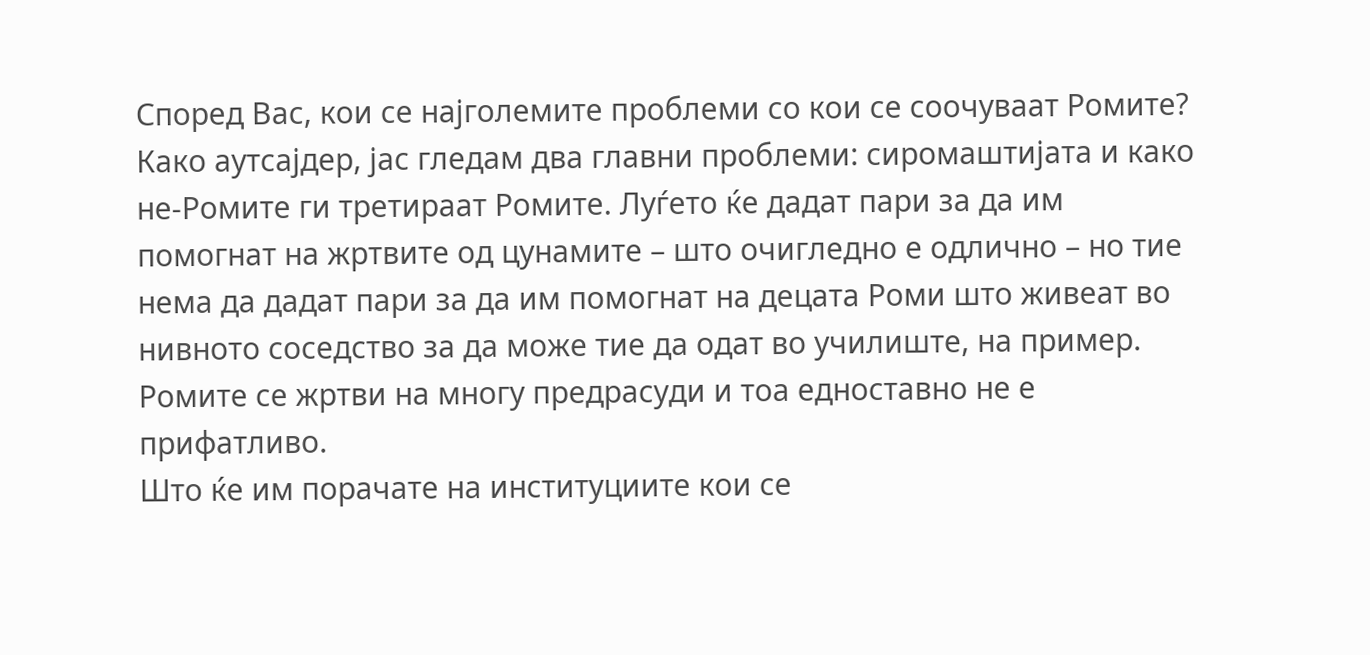Според Вас, кои се најголемите проблеми со кои се соочуваат Ромите?
Како аутсајдер, јас гледам два главни проблеми: сиромаштијата и како не-Ромите ги третираат Ромите. Луѓето ќе дадат пари за да им помогнат на жртвите од цунамите – што очигледно е одлично – но тие нема да дадат пари за да им помогнат на децата Роми што живеат во нивното соседство за да може тие да одат во училиште, на пример. Ромите се жртви на многу предрасуди и тоа едноставно не е прифатливо.
Што ќе им порачате на институциите кои се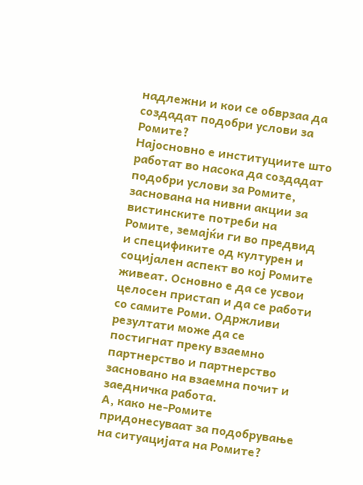надлежни и кои се обврзаа да создадат подобри услови за Ромите?
Најосновно е институциите што работат во насока да создадат подобри услови за Ромите, заснована на нивни акции за вистинските потреби на Ромите, земајќи ги во предвид и спецификите од културен и социјален аспект во кој Ромите живеат. Основно е да се усвои целосен пристап и да се работи со самите Роми. Одржливи резултати може да се постигнат преку взаемно партнерство и партнерство засновано на взаемна почит и заедничка работа.
А, како не-Ромите придонесуваат за подобрување на ситуацијата на Ромите?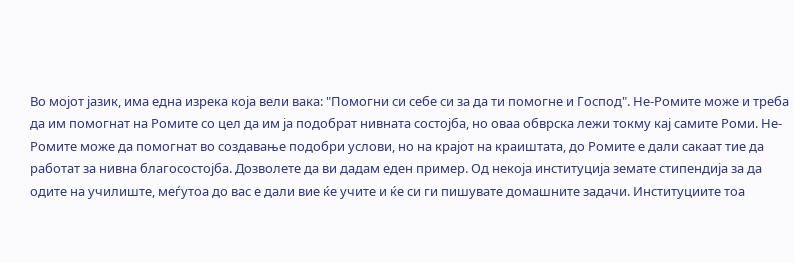Во мојот јазик, има една изрека која вели вака: "Помогни си себе си за да ти помогне и Господ". Не-Ромите може и треба да им помогнат на Ромите со цел да им ја подобрат нивната состојба, но оваа обврска лежи токму кај самите Роми. Не-Ромите може да помогнат во создавање подобри услови, но на крајот на краиштата, до Ромите е дали сакаат тие да работат за нивна благосостојба. Дозволете да ви дадам еден пример. Од некоја институција земате стипендија за да одите на училиште, меѓутоа до вас е дали вие ќе учите и ќе си ги пишувате домашните задачи. Институциите тоа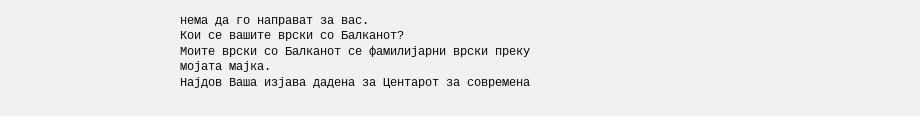нема да го направат за вас.
Кои се вашите врски со Балканот?
Моите врски со Балканот се фамилијарни врски преку мојата мајка.
Најдов Ваша изјава дадена за Центарот за современа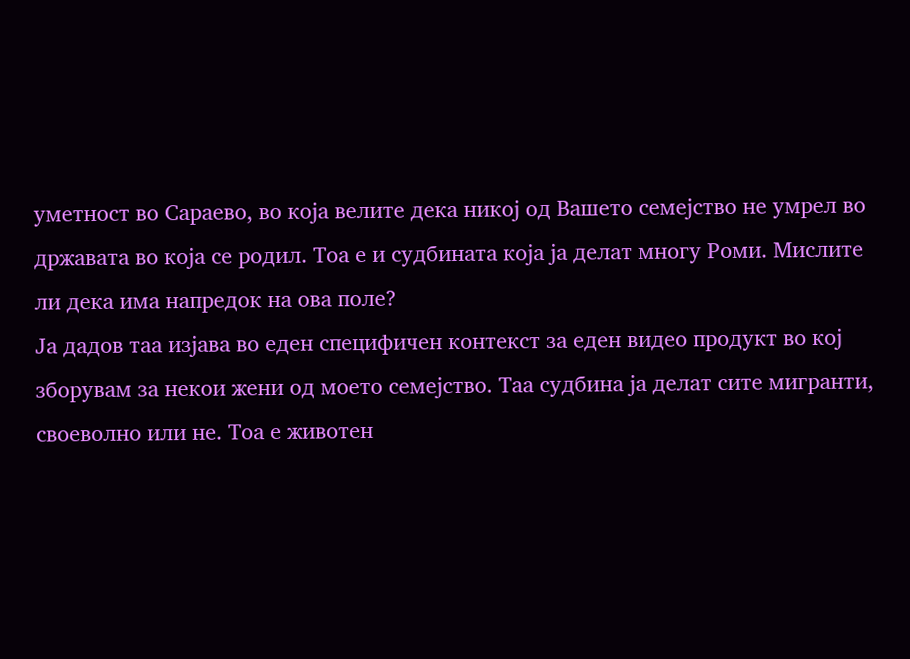уметност во Сараево, во која велите дека никој од Вашето семејство не умрел во државата во која се родил. Тоа е и судбината која ја делат многу Роми. Мислите ли дека има напредок на ова поле?
Ја дадов таа изјава во еден специфичен контекст за еден видео продукт во кој зборувам за некои жени од моето семејство. Таа судбина ја делат сите мигранти, своеволно или не. Тоа е животен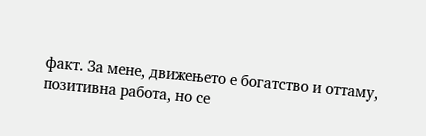факт. За мене, движењето е богатство и оттаму, позитивна работа, но се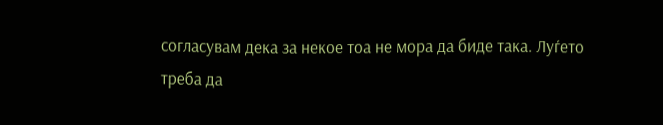согласувам дека за некое тоа не мора да биде така. Луѓето треба да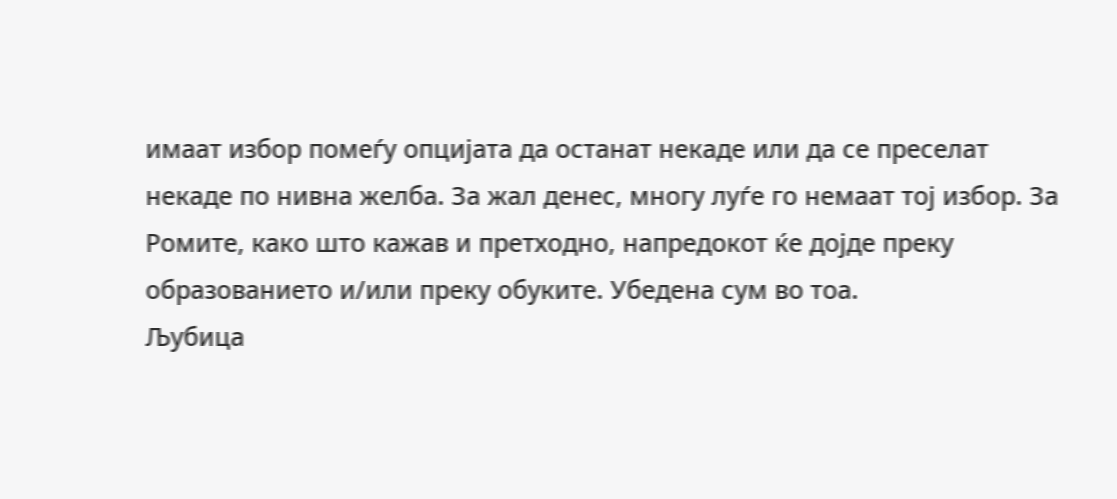имаат избор помеѓу опцијата да останат некаде или да се преселат некаде по нивна желба. За жал денес, многу луѓе го немаат тој избор. За Ромите, како што кажав и претходно, напредокот ќе дојде преку образованието и/или преку обуките. Убедена сум во тоа.
Љубица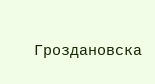Гроздановска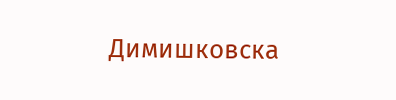Димишковска